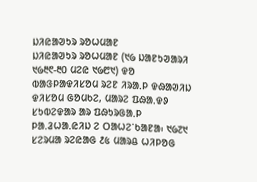ᱡᱤᱭᱟᱣᱩᱨ ᱨᱚᱦᱢᱟᱱ
ᱡᱤᱭᱟᱣᱩᱨ ᱨᱚᱦᱢᱟᱱ (᱑᱙ ᱡᱟᱱᱩᱣᱟᱨᱤ ᱑᱙᱓᱖-᱓᱐ ᱢᱮᱭ ᱑᱙᱘᱑) ᱫᱚ ᱵᱟᱝᱞᱟᱫᱤᱥᱚᱢ ᱨᱮᱱ ᱤᱨᱟᱹᱞ ᱫᱷᱟᱣᱤᱡ ᱫᱤᱥᱚᱢ ᱜᱚᱢᱠᱮ, ᱢᱟᱨᱮ ᱯᱷᱟᱹᱫᱽ ᱥᱩᱵᱮᱫᱟᱨ ᱟᱨ ᱯᱷᱩᱨᱜᱟᱹᱞ ᱞᱟᱹᱲᱦᱟᱹᱭᱤᱡ ᱮ ᱛᱟᱦᱮᱸᱠᱟᱱᱟ᱾ ᱑᱙᱗᱑ ᱥᱮᱨᱢᱟ ᱨᱮᱭᱟᱜ ᱒᱕ ᱢᱟᱨᱪ ᱦᱤᱞᱚᱜ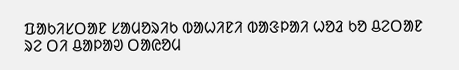ᱯᱟᱠᱤᱥᱛᱟᱱ ᱥᱟᱢᱚᱨᱤᱠ ᱵᱟᱦᱤᱱᱤ ᱵᱟᱝᱞᱟᱤ ᱦᱚᱲ ᱠᱚ ᱪᱮᱛᱟᱱ ᱨᱮ ᱛᱤ ᱪᱟᱞᱟᱣ ᱛᱟᱭᱚᱢ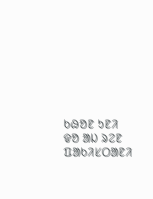ᱠᱷᱚᱱ ᱩᱱᱤ ᱫᱚ ᱟᱡ ᱨᱮᱱ ᱯᱟᱠᱤᱥᱛᱟᱱᱤ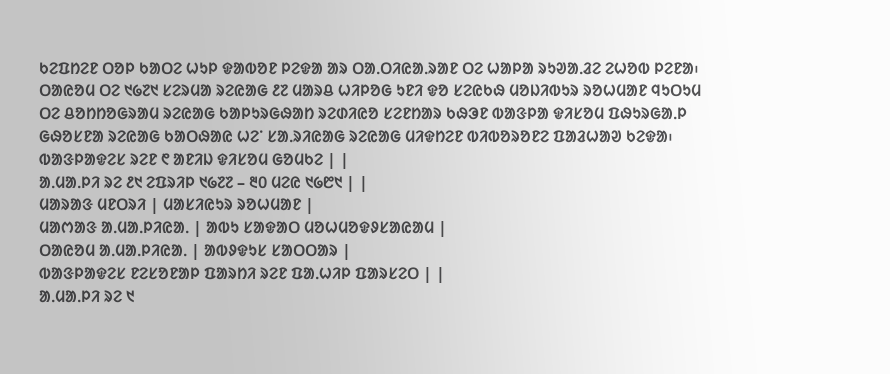ᱠᱮᱯᱴᱮᱱ ᱛᱚᱞ ᱠᱟᱛᱮ ᱦᱩᱞ ᱫᱟᱵᱚᱱ ᱞᱮᱫᱟ ᱟᱨ ᱛᱟᱹᱛᱤᱭᱟᱹᱨᱟᱱ ᱛᱮ ᱦᱟᱞᱟ ᱨᱩᱣᱟᱹᱲᱮ ᱮᱦᱚᱵ ᱞᱮᱱᱟ᱾ ᱛᱟᱭᱚᱢ ᱛᱮ ᱑᱙᱗᱑ ᱥᱮᱨᱢᱟ ᱨᱮᱭᱟᱜ ᱒᱗ ᱢᱟᱨᱪ ᱦᱤᱞᱚᱜ ᱩᱱᱤ ᱫᱚ ᱥᱮᱭᱠᱷ ᱢᱚᱡᱤᱵᱩᱨ ᱨᱚᱦᱢᱟᱱ ᱧᱩᱛᱩᱢ ᱛᱮ ᱪᱚᱴᱴᱚᱜᱨᱟᱢ ᱨᱮᱭᱟᱜ ᱠᱟᱞᱩᱨᱜᱷᱟᱴ ᱨᱮᱰᱤᱭᱚ ᱥᱮᱱᱴᱟᱨ ᱠᱷᱳᱱ ᱵᱟᱝᱞᱟ ᱫᱤᱥᱚᱢ ᱯᱷᱩᱨᱜᱟᱹᱞ ᱜᱷᱚᱥᱱᱟ ᱨᱮᱭᱟᱜ ᱠᱟᱛᱷᱟᱭ ᱦᱮᱸ ᱥᱟᱹᱨᱤᱭᱟᱜ ᱨᱮᱭᱟᱜ ᱢᱤᱫᱴᱮᱱ ᱵᱤᱵᱚᱨᱚᱱᱮ ᱯᱟᱲᱦᱟᱣ ᱠᱮᱫᱟ᱾
ᱵᱟᱝᱞᱟᱫᱮᱥ ᱨᱮᱱ ᱖ ᱟᱱᱤᱡ ᱫᱤᱥᱚᱢ ᱜᱚᱢᱠᱮ | |
ᱟᱹᱢᱟᱹᱞᱤ ᱨᱮ ᱒᱑ ᱮᱯᱨᱤᱞ ᱑᱙᱗᱗ – ᱓᱐ ᱢᱮᱭ ᱑᱙᱘᱑ | |
ᱢᱟᱨᱟᱝ ᱢᱱᱛᱨᱤ | ᱢᱟᱥᱤᱭᱩᱨ ᱨᱚᱦᱢᱟᱱ |
ᱢᱟᱬᱟᱝ ᱟᱹᱢᱟᱹᱞᱤᱭᱟᱹ | ᱟᱵᱩ ᱥᱟᱫᱟᱛ ᱢᱚᱦᱢᱚᱫᱽᱥᱟᱭᱟᱢ |
ᱛᱟᱭᱚᱢ ᱟᱹᱢᱟᱹᱞᱤᱭᱟᱹ | ᱟᱵᱽᱫᱩᱥ ᱥᱟᱛᱛᱟᱨ |
ᱵᱟᱝᱞᱟᱫᱮᱥ ᱱᱮᱥᱚᱱᱟᱞ ᱯᱟᱨᱴᱤ ᱨᱮᱱ ᱯᱟᱹᱦᱤᱞ ᱯᱟᱨᱥᱮᱛ | |
ᱟᱹᱢᱟᱹᱞᱤ ᱨᱮ ᱑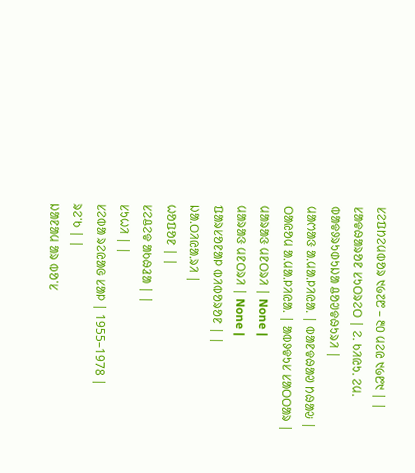ᱥᱮᱯᱴᱮᱢᱵᱚᱨ ᱑᱙᱗᱘ – ᱓᱐ ᱢᱮᱭ ᱑᱙᱘᱑ | |
ᱥᱟᱫᱷᱟᱨᱚᱱ ᱥᱩᱛᱨᱮᱛ | ᱮᱹ ᱠᱤᱭᱩᱹ ᱮᱢᱹ ᱵᱟᱫᱽᱨᱩᱰᱩᱡᱟ ᱪᱚᱣᱫᱷᱩᱨᱤ |
ᱢᱟᱬᱟᱝ ᱟᱹᱢᱟᱹᱞᱤᱭᱟᱹ | ᱵᱟᱱᱫᱷᱟᱣ ᱴᱷᱟᱶ |
ᱛᱟᱭᱚᱢ ᱟᱹᱢᱟᱹᱞᱤᱭᱟᱹ | ᱟᱵᱽᱫᱩᱥ ᱥᱟᱛᱛᱟᱨ |
ᱢᱟᱨᱟᱝ ᱢᱱᱛᱨᱤ | None |
ᱢᱟᱨᱟᱝ ᱢᱱᱛᱨᱤ | None |
ᱯᱟᱨᱥᱚᱱᱟᱞ ᱵᱤᱵᱚᱨᱚᱱ | |
ᱡᱟᱹᱛᱤᱭᱟᱹᱨᱤ |
ᱦᱚᱯᱚᱱ | |
ᱥᱮᱪᱮᱫ ᱟᱠᱷᱲᱟ | |
ᱥᱩᱦᱤ | |
ᱥᱮᱵᱟ ᱨᱮᱭᱟᱜ ᱥᱟᱞ | 1955–1978 |
ᱨᱮᱸᱠ | |
ᱡᱟᱱᱟᱢ ᱟᱨ ᱵᱚᱸᱥ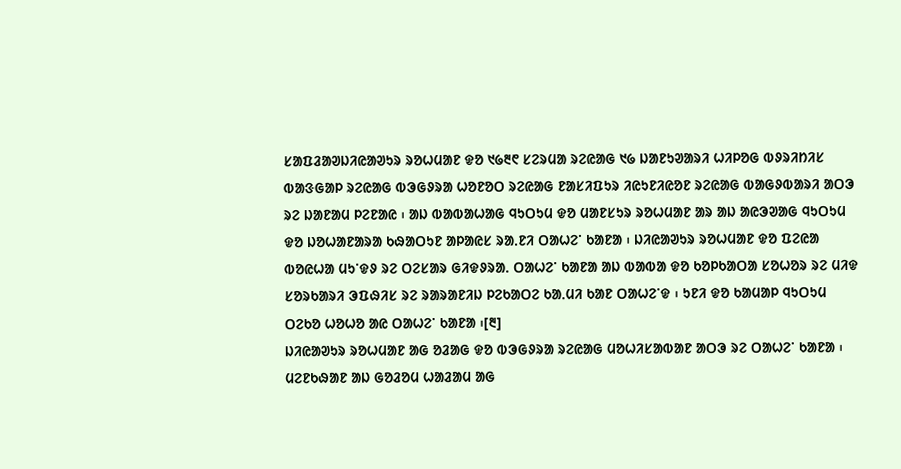ᱥᱟᱯᱲᱟᱣᱡᱤᱭᱟᱣᱩᱨ ᱨᱚᱦᱢᱟᱱ ᱫᱚ ᱑᱙᱓᱖ ᱥᱮᱨᱢᱟ ᱨᱮᱭᱟᱜ ᱑᱙ ᱡᱟᱱᱩᱣᱟᱨᱤ ᱦᱤᱞᱚᱜ ᱵᱽᱨᱤᱴᱤᱥ ᱵᱟᱝᱜᱟᱞ ᱨᱮᱭᱟᱜ ᱵᱳᱜᱽᱨᱟ ᱦᱚᱱᱚᱛ ᱨᱮᱭᱟᱜ ᱱᱟᱥᱤᱯᱩᱨ ᱤᱭᱩᱱᱤᱭᱚᱱ ᱨᱮᱭᱟᱜ ᱵᱟᱜᱽᱵᱟᱨᱤ ᱟᱛᱳ ᱨᱮ ᱡᱟᱱᱟᱢ ᱞᱮᱱᱟᱭ ᱾ ᱟᱡ ᱵᱟᱵᱟᱦᱟᱜ ᱧᱩᱛᱩᱢ ᱫᱚ ᱢᱟᱱᱥᱩᱨ ᱨᱚᱦᱢᱟᱱ ᱟᱨ ᱟᱡ ᱟᱭᱳᱣᱟᱜ ᱧᱩᱛᱩᱢ ᱫᱚ ᱡᱚᱦᱟᱱᱟᱨᱟ ᱠᱷᱟᱛᱩᱱ ᱟᱞᱟᱭᱥ ᱨᱟᱹᱱᱤ ᱛᱟᱦᱮᱸ ᱠᱟᱱᱟ ᱾ ᱡᱤᱭᱟᱣᱩᱨ ᱨᱚᱦᱢᱟᱱ ᱫᱚ ᱯᱮᱭᱟ ᱵᱚᱭᱦᱟ ᱢᱩᱸᱫᱽ ᱨᱮ ᱛᱮᱥᱟᱨ ᱜᱤᱫᱽᱨᱟ. ᱛᱟᱦᱮᱸ ᱠᱟᱱᱟ ᱟᱡ ᱵᱟᱵᱟ ᱫᱚ ᱠᱚᱞᱠᱟᱛᱟ ᱥᱚᱦᱚᱨ ᱨᱮ ᱢᱤᱫ ᱥᱚᱨᱠᱟᱨᱤ ᱳᱯᱷᱤᱥ ᱨᱮ ᱨᱟᱨᱟᱱᱤᱡ ᱞᱮᱠᱟᱛᱮ ᱠᱟᱹᱢᱤ ᱠᱟᱱ ᱛᱟᱦᱮᱸᱫ ᱾ ᱩᱱᱤ ᱫᱚ ᱠᱟᱢᱟᱞ ᱧᱩᱛᱩᱢ ᱛᱮᱠᱚ ᱦᱚᱦᱚ ᱟᱭ ᱛᱟᱦᱮᱸ ᱠᱟᱱᱟ ᱾[᱓]
ᱡᱤᱭᱟᱣᱩᱨ ᱨᱚᱦᱢᱟᱱ ᱟᱜ ᱚᱲᱟᱜ ᱫᱚ ᱵᱳᱜᱽᱨᱟ ᱨᱮᱭᱟᱜ ᱢᱚᱦᱤᱥᱟᱵᱟᱱ ᱟᱛᱳ ᱨᱮ ᱛᱟᱦᱮᱸ ᱠᱟᱱᱟ ᱾ ᱢᱮᱱᱠᱷᱟᱱ ᱟᱡ ᱜᱚᱲᱚᱢ ᱦᱟᱲᱟᱢ ᱟᱜ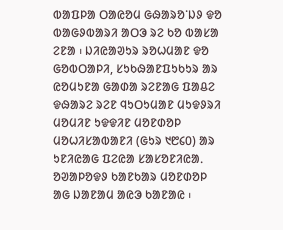ᱵᱟᱯᱞᱟ ᱛᱟᱭᱚᱢ ᱜᱷᱟᱨᱚᱸᱡᱽ ᱫᱚ ᱵᱟᱜᱽᱵᱟᱨᱤ ᱟᱛᱳ ᱨᱮ ᱠᱚ ᱵᱟᱥᱟ ᱮᱱᱟ ᱾ ᱡᱤᱭᱟᱣᱩᱨ ᱨᱚᱦᱢᱟᱱ ᱫᱚ ᱜᱚᱵᱛᱟᱞᱤ, ᱥᱩᱠᱷᱟᱱᱯᱩᱠᱩᱨ ᱟᱨ ᱭᱚᱢᱩᱱᱟ ᱜᱟᱰᱟ ᱨᱮᱱᱟᱜ ᱯᱟᱪᱮ ᱫᱷᱟᱨᱮ ᱨᱮᱱ ᱧᱩᱛᱩᱢᱟᱱ ᱢᱩᱫᱽᱨᱤ ᱢᱚᱢᱤᱱ ᱩᱫᱫᱤᱱ ᱢᱚᱱᱰᱚᱞ ᱢᱚᱦᱤᱥᱟᱵᱟᱱᱤ (ᱜᱩᱨ ᱑᱘᱔᱐) ᱟᱨ ᱩᱱᱤᱭᱟᱜ ᱯᱮᱭᱟ ᱥᱟᱥᱚᱱᱤᱭᱟᱹ ᱚᱣᱟᱞᱚᱫᱽ ᱠᱟᱱᱠᱟᱨ ᱢᱚᱱᱰᱚᱞ ᱟᱜ ᱡᱟᱱᱟᱢ ᱟᱭᱳ ᱠᱟᱱᱟᱭ ᱾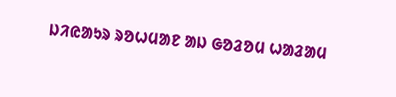ᱡᱤᱭᱟᱩᱨ ᱨᱚᱦᱢᱟᱱ ᱟᱡ ᱜᱚᱲᱚᱢ ᱦᱟᱲᱟᱢ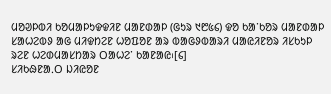ᱢᱚᱣᱞᱵᱤ ᱠᱚᱢᱟᱞᱩᱫᱫᱤᱱ ᱢᱟᱱᱰᱟᱞ (ᱜᱩᱨ ᱑᱘᱕᱔) ᱫᱚ ᱠᱟᱸᱠᱚᱨ ᱢᱟᱱᱰᱟᱞ ᱥᱟᱦᱮᱵᱽ ᱟᱜ ᱢᱤᱫᱴᱮᱱ ᱦᱚᱯᱚᱱ ᱟᱨ ᱵᱟᱜᱽᱵᱟᱨᱤ ᱢᱟᱭᱤᱱᱚᱨ ᱤᱥᱠᱩᱞ ᱨᱮᱱ ᱦᱮᱰᱢᱟᱥᱴᱟᱨ ᱛᱟᱦᱮᱸ ᱠᱟᱱᱟᱭ᱾[᱔]
ᱥᱤᱠᱷᱱᱟᱹᱛ ᱡᱤᱭᱚᱱ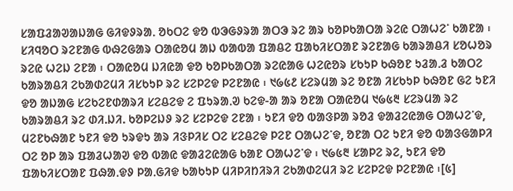ᱥᱟᱯᱲᱟᱣᱟᱡᱟᱜ ᱜᱤᱫᱽᱨᱟᱹ ᱚᱠᱛᱮ ᱫᱚ ᱵᱳᱜᱽᱨᱟ ᱟᱛᱳ ᱨᱮ ᱟᱨ ᱠᱚᱞᱠᱟᱛᱟ ᱨᱮᱭ ᱛᱟᱦᱮᱸ ᱠᱟᱱᱟ ᱾ ᱥᱤᱧᱚᱛ ᱨᱮᱱᱟᱜ ᱵᱷᱮᱜᱟᱨ ᱛᱟᱭᱚᱢ ᱟᱡ ᱵᱟᱵᱟ ᱯᱟᱪᱮ ᱯᱟᱠᱤᱥᱛᱟᱱ ᱨᱮᱱᱟᱜ ᱠᱟᱨᱟᱪᱤ ᱥᱚᱦᱚᱨ ᱨᱮᱭ ᱦᱮᱡ ᱮᱱᱟ ᱾ ᱛᱟᱭᱚᱢ ᱡᱤᱭᱟ ᱫᱚ ᱠᱚᱞᱠᱟᱛᱟ ᱨᱮᱭᱟᱜ ᱦᱮᱭᱚᱨ ᱥᱠᱩᱞ ᱠᱷᱚᱱ ᱩᱲᱟᱹᱲ ᱠᱟᱛᱮ ᱠᱟᱨᱟᱪᱤ ᱮᱠᱟᱰᱮᱢᱤ ᱤᱥᱠᱩᱞ ᱨᱮ ᱥᱮᱞᱮᱫ ᱞᱮᱱᱟᱭ ᱾ ᱑᱙᱕᱒ ᱥᱮᱨᱢᱟ ᱨᱮ ᱚᱱᱟ ᱤᱥᱠᱩᱞ ᱠᱷᱚᱱ ᱜᱮ ᱩᱱᱤ ᱫᱚ ᱟᱡᱟᱜ ᱥᱮᱠᱮᱱᱰᱟᱨᱤ ᱥᱮᱪᱮᱫ ᱮ ᱯᱩᱨᱟᱹᱣ ᱠᱮᱫ-ᱟ ᱟᱨ ᱚᱱᱟ ᱛᱟᱭᱚᱢ ᱑᱙᱕᱓ ᱥᱮᱨᱢᱟ ᱨᱮ ᱠᱟᱨᱟᱪᱤ ᱨᱮ ᱰᱤ.ᱡᱤ. ᱠᱚᱞᱮᱡᱽ ᱨᱮ ᱥᱮᱞᱮᱫ ᱮᱱᱟ ᱾ ᱩᱱᱤ ᱫᱚ ᱵᱟᱝᱞᱟ ᱨᱚᱲ ᱫᱟᱲᱮᱭᱟᱜ ᱛᱟᱦᱮᱸᱫ, ᱢᱮᱱᱠᱷᱟᱱ ᱩᱱᱤ ᱫᱚ ᱩᱨᱫᱩ ᱟᱨ ᱤᱝᱞᱤᱥ ᱛᱮ ᱥᱮᱪᱮᱫ ᱞᱮᱱ ᱛᱟᱦᱮᱸᱫ, ᱚᱱᱟ ᱛᱮ ᱩᱱᱤ ᱫᱚ ᱵᱟᱝᱜᱟᱞᱤ ᱛᱮ ᱚᱞ ᱟᱨ ᱯᱟᱲᱦᱟᱣ ᱫᱚ ᱵᱟᱭ ᱫᱟᱲᱮᱭᱟᱜ ᱠᱟᱱ ᱛᱟᱦᱮᱸᱫ ᱾ ᱑᱙᱕᱓ ᱥᱟᱞᱮ ᱨᱮ, ᱩᱱᱤ ᱫᱚ ᱯᱟᱠᱤᱥᱛᱟᱱ ᱯᱷᱟᱹᱫᱽ ᱞᱟᱹᱜᱤᱫ ᱠᱟᱠᱩᱞ ᱢᱤᱞᱤᱴᱤᱨᱤ ᱮᱠᱟᱰᱮᱢᱤ ᱨᱮ ᱥᱮᱞᱮᱫ ᱞᱮᱱᱟᱭ ᱾[᱕]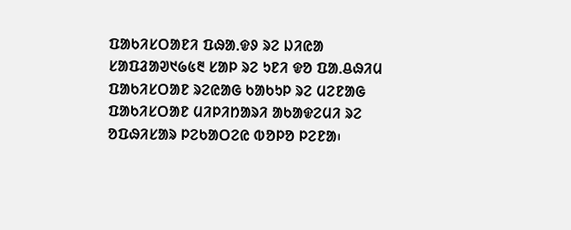ᱯᱟᱠᱤᱥᱛᱟᱱᱤ ᱯᱷᱟᱹᱫᱽ ᱨᱮ ᱡᱤᱭᱟ
ᱥᱟᱯᱲᱟᱣ᱑᱙᱕᱓ ᱥᱟᱞ ᱨᱮ ᱩᱱᱤ ᱫᱚ ᱯᱟᱹᱪᱷᱤᱢ ᱯᱟᱠᱤᱥᱛᱟᱱ ᱨᱮᱭᱟᱜ ᱠᱟᱠᱩᱞ ᱨᱮ ᱢᱮᱱᱟᱜ ᱯᱟᱠᱤᱥᱛᱟᱱ ᱢᱤᱞᱤᱴᱟᱨᱤ ᱟᱠᱟᱫᱮᱢᱤ ᱨᱮ ᱚᱯᱷᱤᱥᱟᱨ ᱞᱮᱠᱟᱛᱮᱭ ᱵᱚᱞᱚ ᱞᱮᱱᱟ᱾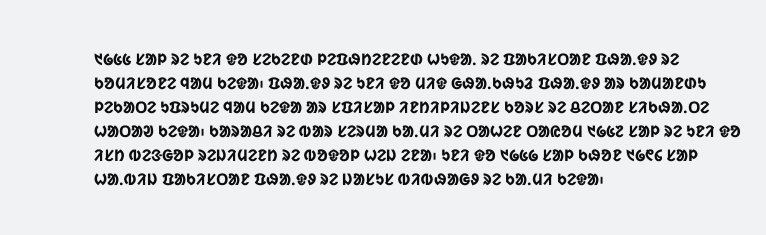᱑᱙᱕᱕ ᱥᱟᱞ ᱨᱮ ᱩᱱᱤ ᱫᱚ ᱥᱮᱠᱮᱱᱰ ᱞᱮᱯᱷᱴᱮᱱᱮᱱᱰ ᱦᱩᱫᱟᱹ ᱨᱮ ᱯᱟᱠᱤᱥᱛᱟᱱ ᱯᱷᱟᱹᱫᱽ ᱨᱮ ᱠᱚᱢᱤᱥᱚᱱᱮ ᱧᱟᱢ ᱠᱮᱫᱟ᱾ ᱯᱷᱟᱹᱫᱽ ᱨᱮ ᱩᱱᱤ ᱫᱚ ᱢᱤᱫ ᱜᱷᱟᱹᱠᱷᱩᱲ ᱯᱷᱟᱹᱫᱽ ᱟᱨ ᱠᱟᱢᱟᱱᱰᱩ ᱞᱮᱠᱟᱛᱮ ᱩᱯᱨᱩᱢᱮ ᱧᱟᱢ ᱠᱮᱫᱟ ᱟᱨ ᱥᱯᱤᱥᱟᱞ ᱤᱱᱴᱤᱞᱤᱡᱮᱱᱥ ᱠᱚᱨᱥ ᱨᱮ ᱪᱮᱛᱟᱱ ᱥᱤᱠᱷᱟᱹᱛᱮ ᱦᱟᱛᱟᱣ ᱠᱮᱫᱟ᱾ ᱠᱟᱨᱟᱪᱤ ᱨᱮ ᱵᱟᱨ ᱥᱮᱨᱢᱟ ᱠᱟᱹᱢᱤ ᱨᱮ ᱛᱟᱦᱮᱱ ᱛᱟᱭᱚᱢ ᱑᱙᱕᱗ ᱥᱟᱞ ᱨᱮ ᱩᱱᱤ ᱫᱚ ᱤᱥᱴ ᱵᱮᱝᱜᱚᱞ ᱨᱮᱡᱤᱢᱮᱱᱴ ᱨᱮ ᱵᱚᱫᱚᱞ ᱦᱮᱡ ᱮᱱᱟ᱾ ᱩᱱᱤ ᱫᱚ ᱑᱙᱕᱙ ᱥᱟᱞ ᱠᱷᱚᱱ ᱑᱙᱖᱔ ᱥᱟᱞ ᱦᱟᱹᱵᱤᱡ ᱯᱟᱠᱤᱥᱛᱟᱱ ᱯᱷᱟᱹᱫᱽ ᱨᱮ ᱡᱟᱥᱩᱥ ᱵᱤᱵᱷᱟᱜᱽ ᱨᱮ ᱠᱟᱹᱢᱤ ᱠᱮᱫᱟ᱾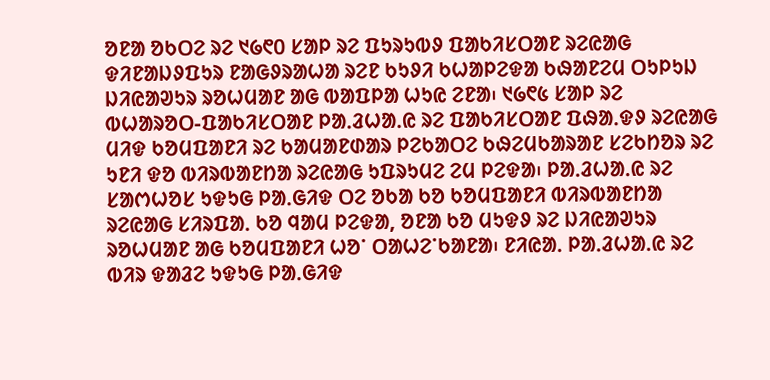ᱚᱱᱟ ᱚᱠᱛᱮ ᱨᱮ ᱑᱙᱖᱐ ᱥᱟᱞ ᱨᱮ ᱯᱩᱨᱩᱵᱽ ᱯᱟᱠᱤᱥᱛᱟᱱ ᱨᱮᱭᱟᱜ ᱫᱤᱱᱟᱡᱽᱯᱩᱨ ᱱᱟᱜᱽᱨᱟᱦᱟ ᱨᱮᱱ ᱠᱩᱽᱤ ᱠᱦᱟᱞᱮᱫᱟ ᱠᱷᱟᱱᱮᱢ ᱛᱩᱞᱩᱡ ᱡᱤᱭᱟᱣᱩᱨ ᱨᱚᱦᱢᱟᱱ ᱟᱜ ᱵᱟᱯᱞᱟ ᱦᱩᱭ ᱮᱱᱟ᱾ ᱑᱙᱖᱕ ᱥᱟᱞ ᱨᱮ ᱵᱦᱟᱨᱚᱛ-ᱯᱟᱠᱤᱥᱛᱟᱱ ᱞᱟᱹᱲᱦᱟᱹᱭ ᱨᱮ ᱯᱟᱠᱤᱥᱛᱟᱱ ᱯᱷᱟᱹᱫᱽ ᱨᱮᱭᱟᱜ ᱢᱤᱫ ᱠᱚᱢᱯᱟᱱᱤ ᱨᱮ ᱠᱟᱢᱟᱱᱰᱟᱨ ᱞᱮᱠᱟᱛᱮ ᱠᱷᱮᱢᱠᱟᱨᱟᱱ ᱥᱮᱠᱴᱚᱨ ᱨᱮ ᱩᱱᱤ ᱫᱚ ᱵᱤᱨᱵᱟᱱᱴᱟ ᱨᱮᱭᱟᱜ ᱩᱯᱨᱩᱢᱮ ᱮᱢ ᱞᱮᱫᱟ᱾ ᱞᱟᱹᱲᱦᱟᱹᱭ ᱨᱮ ᱥᱟᱬᱦᱚᱥ ᱩᱫᱩᱜ ᱞᱟᱹᱜᱤᱫ ᱛᱮ ᱚᱠᱟ ᱠᱚ ᱠᱚᱢᱯᱟᱱᱤ ᱵᱤᱨᱵᱟᱱᱴᱟ ᱨᱮᱭᱟᱜ ᱥᱤᱨᱯᱟᱹ ᱠᱚ ᱧᱟᱢ ᱞᱮᱫᱟ, ᱚᱱᱟ ᱠᱚ ᱢᱩᱫᱽ ᱨᱮ ᱡᱤᱭᱟᱣᱩᱨ ᱨᱚᱦᱢᱟᱱ ᱟᱜ ᱠᱚᱢᱯᱟᱱᱤ ᱦᱚᱸ ᱛᱟᱦᱮᱸᱠᱟᱱᱟ᱾ ᱱᱤᱭᱟᱹ ᱞᱟᱹᱲᱦᱟᱹᱭ ᱨᱮ ᱵᱤᱨ ᱫᱟᱲᱮ ᱩᱫᱩᱜ ᱞᱟᱹᱜᱤᱫ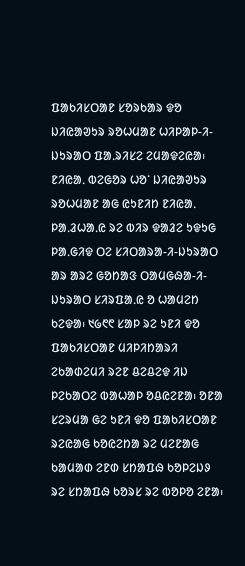ᱯᱟᱠᱤᱥᱛᱟᱱ ᱥᱚᱨᱠᱟᱨ ᱫᱚ ᱡᱤᱭᱟᱣᱩᱨ ᱨᱚᱦᱢᱟᱱ ᱦᱤᱞᱟᱞ-ᱤ-ᱡᱩᱨᱟᱛ ᱯᱟᱹᱨᱤᱥᱮ ᱮᱢᱟᱫᱮᱭᱟ᱾ ᱱᱤᱭᱟᱹ ᱵᱮᱜᱚᱨ ᱦᱚᱸ ᱡᱤᱭᱟᱣᱩᱨ ᱨᱚᱦᱢᱟᱱ ᱟᱜ ᱭᱩᱱᱤᱴ ᱱᱤᱭᱟᱹ ᱞᱟᱹᱲᱦᱟᱹᱭ ᱨᱮ ᱵᱤᱨ ᱫᱟᱲᱮ ᱩᱫᱩᱜ ᱞᱟᱹᱜᱤᱫ ᱛᱮ ᱥᱤᱛᱟᱨᱟ-ᱤ-ᱡᱩᱨᱟᱛ ᱟᱨ ᱟᱨᱮ ᱜᱚᱴᱟᱝ ᱛᱟᱢᱜᱷᱟ-ᱤ-ᱡᱩᱨᱟᱛ ᱥᱤᱨᱯᱟᱹᱭ ᱚ ᱦᱟᱢᱮᱴ ᱠᱮᱫᱟ᱾ ᱑᱙᱖᱖ ᱥᱟᱞ ᱨᱮ ᱩᱱᱤ ᱫᱚ ᱯᱟᱠᱤᱥᱛᱟᱱ ᱢᱤᱞᱤᱴᱟᱨᱤ ᱮᱠᱟᱰᱮᱢᱤ ᱨᱮᱱ ᱪᱮᱪᱮᱫ ᱤᱡ ᱞᱮᱠᱟᱛᱮ ᱵᱟᱦᱟᱞ ᱚᱪᱭᱮᱱᱟ᱾ ᱚᱱᱟ ᱥᱮᱨᱢᱟ ᱜᱮ ᱩᱱᱤ ᱫᱚ ᱯᱟᱠᱤᱥᱛᱟᱱ ᱨᱮᱭᱟᱜ ᱠᱚᱭᱮᱴᱟ ᱨᱮ ᱢᱮᱱᱟᱜ ᱠᱟᱢᱟᱰ ᱮᱱᱰ ᱥᱴᱟᱯᱷ ᱠᱚᱞᱮᱡᱽ ᱨᱮ ᱥᱴᱟᱯᱷ ᱠᱚᱨᱥ ᱨᱮ ᱵᱚᱞᱚ ᱮᱱᱟ᱾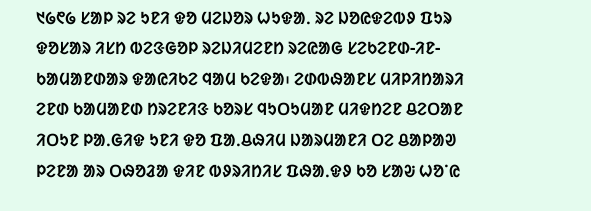᱑᱙᱖᱙ ᱥᱟᱞ ᱨᱮ ᱩᱱᱤ ᱫᱚ ᱢᱮᱡᱚᱨ ᱦᱩᱫᱟᱹ ᱨᱮ ᱡᱚᱭᱫᱮᱵᱽ ᱯᱩᱨ ᱫᱚᱥᱟᱨ ᱤᱥᱴ ᱵᱮᱝᱜᱚᱞ ᱨᱮᱡᱤᱢᱮᱱᱴ ᱨᱮᱭᱟᱜ ᱥᱮᱠᱮᱱᱰ-ᱤᱱ-ᱠᱟᱢᱟᱱᱰᱟᱨ ᱫᱟᱭᱤᱠᱮ ᱧᱟᱢ ᱠᱮᱫᱟ᱾ ᱮᱰᱵᱷᱟᱱᱥ ᱢᱤᱞᱤᱴᱟᱨᱤ ᱮᱱᱰ ᱠᱟᱢᱟᱱᱰ ᱴᱨᱮᱱᱤᱝ ᱠᱚᱨᱥ ᱧᱩᱛᱩᱢᱟᱱ ᱢᱤᱫᱴᱮᱱ ᱪᱮᱛᱟᱱ ᱤᱛᱩᱱ ᱞᱟᱹᱜᱤᱫ ᱩᱱᱤ ᱫᱚ ᱯᱟᱹᱪᱷᱤᱢ ᱡᱟᱨᱢᱟᱱᱤ ᱛᱮ ᱪᱟᱞᱟᱣ ᱞᱮᱱᱟ ᱟᱨ ᱛᱷᱚᱲᱟ ᱫᱤᱱ ᱵᱽᱨᱤᱴᱤᱥ ᱯᱷᱟᱹᱫᱽ ᱠᱚ ᱥᱟᱶ ᱦᱚᱸᱭ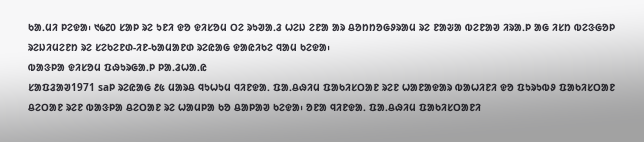ᱠᱟᱹᱢᱤ ᱞᱮᱫᱟ᱾ ᱑᱙᱗᱐ ᱥᱟᱞ ᱨᱮ ᱩᱱᱤ ᱫᱚ ᱫᱤᱥᱚᱢ ᱛᱮ ᱨᱩᱣᱟᱹᱲ ᱦᱮᱡ ᱮᱱᱟ ᱟᱨ ᱪᱚᱴᱴᱚᱜᱽᱨᱟᱢ ᱨᱮ ᱱᱟᱶᱟ ᱵᱮᱱᱟᱣ ᱤᱨᱟᱹᱞ ᱟᱜ ᱤᱥᱴ ᱵᱮᱝᱜᱚᱞ ᱨᱮᱡᱤᱢᱮᱱᱴ ᱨᱮ ᱥᱮᱠᱮᱱᱰ-ᱤᱱ-ᱠᱟᱢᱟᱱᱰ ᱨᱮᱭᱟᱜ ᱫᱟᱭᱤᱠᱮ ᱧᱟᱢ ᱠᱮᱫᱟ᱾
ᱵᱟᱝᱞᱟ ᱫᱤᱥᱚᱢ ᱯᱷᱩᱨᱜᱟᱹᱞ ᱞᱟᱹᱲᱦᱟᱹᱭ
ᱥᱟᱯᱲᱟᱣ1971 saᱞ ᱨᱮᱭᱟᱜ ᱒᱕ ᱢᱟᱨᱪ ᱧᱩᱦᱩᱢ ᱧᱤᱱᱫᱟᱹ ᱯᱟᱹᱪᱷᱤᱢ ᱯᱟᱠᱤᱥᱛᱟᱱ ᱨᱮᱱ ᱦᱟᱱᱟᱫᱟᱨ ᱵᱟᱦᱤᱱᱤ ᱫᱚ ᱯᱩᱨᱩᱵᱽ ᱯᱟᱠᱤᱥᱛᱟᱱ ᱪᱮᱛᱟᱱ ᱨᱮᱱ ᱵᱟᱝᱞᱟ ᱪᱮᱛᱟᱱ ᱨᱮ ᱦᱟᱢᱞᱟ ᱠᱚ ᱪᱟᱞᱟᱣ ᱠᱮᱫᱟ᱾ ᱚᱱᱟ ᱧᱤᱱᱫᱟᱹ ᱯᱟᱹᱪᱷᱤᱢ ᱯᱟᱠᱤᱥᱛᱟᱱᱤ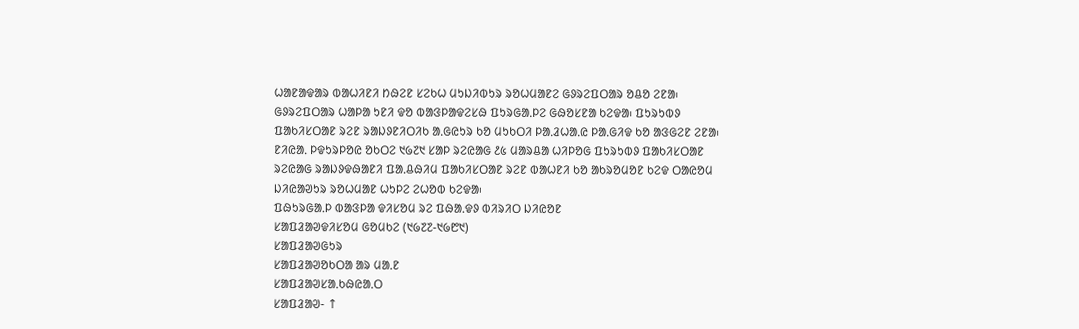ᱦᱟᱱᱟᱫᱟᱨ ᱵᱟᱦᱤᱱᱤ ᱴᱷᱮᱱ ᱥᱮᱠᱦ ᱢᱩᱡᱤᱵᱩᱨ ᱨᱚᱦᱢᱟᱱᱮ ᱜᱽᱨᱮᱯᱛᱟᱨ ᱚᱪᱚ ᱮᱱᱟ᱾ ᱜᱽᱨᱮᱯᱛᱟᱨ ᱦᱟᱞᱟ ᱩᱱᱤ ᱫᱚ ᱵᱟᱝᱞᱟᱫᱮᱥᱷ ᱯᱩᱨᱜᱟᱹᱞᱮ ᱜᱷᱚᱥᱱᱟ ᱠᱮᱫᱟ᱾ ᱯᱩᱨᱩᱵᱽ ᱯᱟᱠᱤᱥᱛᱟᱱ ᱨᱮᱱ ᱨᱟᱡᱽᱱᱤᱛᱤᱠ ᱟᱹᱜᱭᱩᱨ ᱠᱚ ᱢᱩᱠᱛᱤ ᱞᱟᱹᱲᱦᱟᱹᱭ ᱞᱟᱹᱜᱤᱫ ᱠᱚ ᱟᱝᱜᱮᱱ ᱮᱱᱟ᱾ ᱱᱤᱭᱟᱹ ᱞᱫᱩᱨᱞᱚᱭ ᱚᱠᱛᱮ ᱑᱙᱗᱑ ᱥᱟᱞ ᱨᱮᱭᱟᱜ ᱒᱕ ᱢᱟᱨᱪᱟ ᱦᱤᱞᱚᱜ ᱯᱩᱨᱩᱵᱽ ᱯᱟᱠᱤᱥᱛᱟᱱ ᱨᱮᱭᱟᱜ ᱨᱟᱡᱽᱫᱷᱟᱱᱤ ᱯᱟᱹᱪᱷᱤᱢ ᱯᱟᱠᱤᱥᱛᱟᱱ ᱨᱮᱱ ᱵᱟᱦᱱᱤ ᱠᱚ ᱟᱠᱨᱚᱢᱚᱱ ᱠᱮᱫ ᱛᱟᱭᱚᱢ ᱡᱤᱭᱟᱣᱩᱨ ᱨᱚᱦᱢᱟᱱ ᱦᱩᱞᱮ ᱮᱦᱚᱵ ᱠᱮᱫᱟ᱾
ᱯᱷᱩᱨᱜᱟᱹᱞ ᱵᱟᱝᱞᱟ ᱫᱤᱥᱚᱢ ᱨᱮ ᱯᱷᱟᱹᱫᱽ ᱵᱤᱨᱤᱛ ᱡᱤᱭᱚᱱ
ᱥᱟᱯᱲᱟᱣᱫᱤᱥᱚᱢ ᱜᱚᱢᱠᱮ (᱑᱙᱗᱗-᱑᱙᱘᱑)
ᱥᱟᱯᱲᱟᱣᱜᱩᱨ
ᱥᱟᱯᱲᱟᱣᱚᱠᱛᱟ ᱟᱨ ᱢᱟᱹᱱ
ᱥᱟᱯᱲᱟᱣᱥᱟᱹᱠᱷᱭᱟᱹᱛ
ᱥᱟᱯᱲᱟᱣ- ↑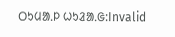ᱛᱩᱢᱟᱹᱞ ᱦᱩᱲᱟᱹᱜ:Invalid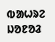ᱵᱟᱦᱨᱮ ᱡᱚᱱᱚᱲ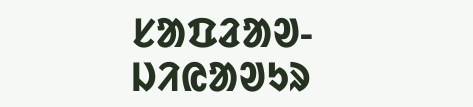ᱥᱟᱯᱲᱟᱣ- ᱡᱤᱭᱟᱣᱩᱨ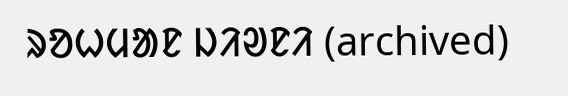ᱨᱚᱦᱢᱟᱱ ᱡᱤᱣᱱᱤ (archived)